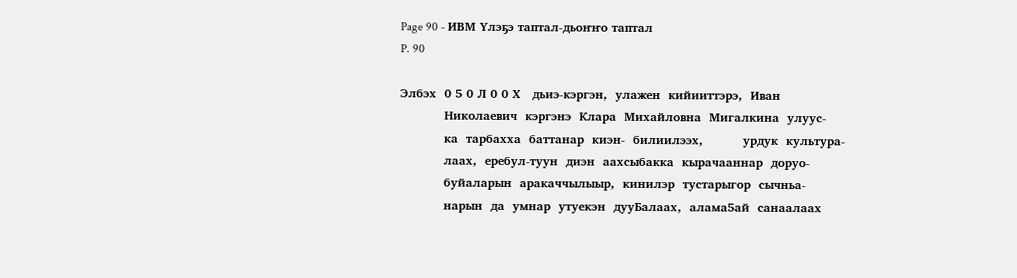Page 90 - ИВМ Үлэҕэ таптал-дьоҥҥо таптал
P. 90

Элбэх  0 5 0 Л 0 0 Х   дьиэ-кэргэн,  улажен  кийииттэрэ,  Иван
           Николаевич  кэргэнэ  Клара  Михайловна  Мигалкина  улуус-
           ка  тарбахха  баттанар  киэн-  билиилээх,          урдук  культура-
           лаах,  еребул-туун  диэн  аахсыбакка  кырачааннар  доруо-
           буйаларын  аракаччылыыр,  кинилэр  тустарыгор  сычньа-
           нарын  да  умнар  утуекэн  дууБалаах,  алама5ай  санаалаах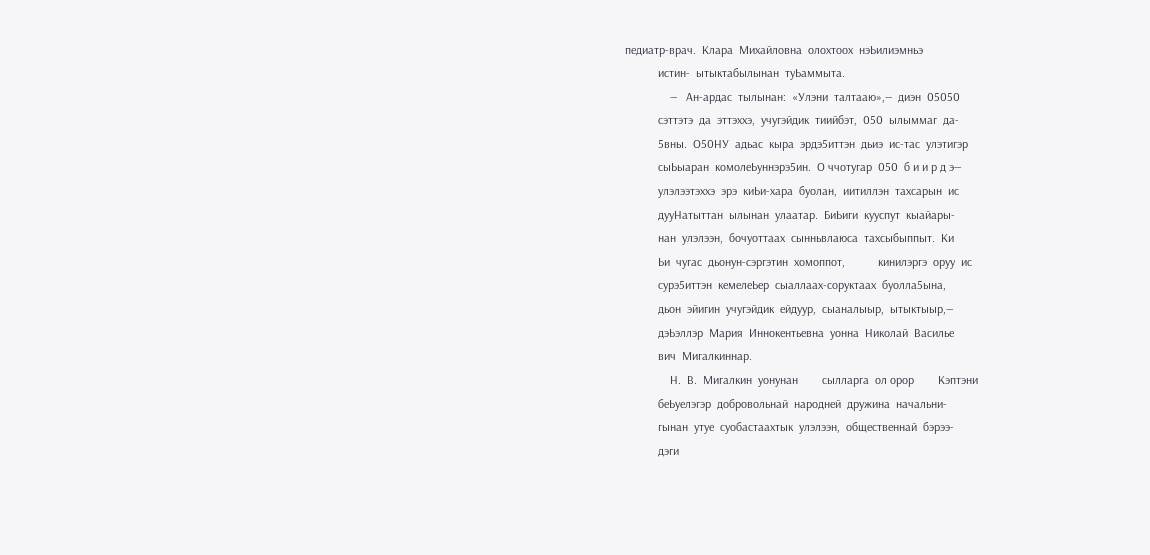педиатр-врач.  Клара  Михайловна  олохтоох  нэЬилиэмньэ
           истин-  ытыктабылынан  туЬаммыта.
               —   Ан-ардас  тылынан:  «Улэни  талтааю»,—  диэн  05050
           сэттэтэ  да  эттэххэ,  учугэйдик  тиийбэт,  050  ылыммаг  да-
           5вны.  О50НУ  адьас  кыра  эрдэ5иттэн  дьиэ  ис-тас  улэтигэр
           сыЬыаран  комолеЬуннэрэ5ин.  О ччотугар  050  б и и р д э—
           улэлээтэххэ  эрэ  киЬи-хара  буолан,  иитиллэн  тахсарын  ис
           дууНатыттан  ылынан  улаатар.  БиЬиги  кууспут  кыайары-
           нан  улэлээн,  бочуоттаах  сынньвлаюса  тахсыбыппыт.  Ки
           Ьи  чугас  дьонун-сэргэтин  хомоппот,           кинилэргэ  оруу  ис
           сурэ5иттэн  кемелеЬер  сыаллаах-соруктаах  буолла5ына,
           дьон  эйигин  учугэйдик  ейдуур,  сыаналыыр,  ытыктыыр,—
           дэЬэллэр  Мария  Иннокентьевна  уонна  Николай  Василье
           вич  Мигалкиннар.
               Н.  В.  Мигалкин  уонунан        сылларга  ол орор        Кэптэни
           беЬуелэгэр  добровольнай  народней  дружина  начальни-
           гынан  утуе  суобастаахтык  улэлээн,  общественнай  бэрээ-
           дэги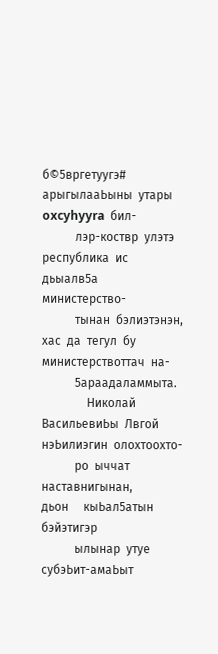б©5вргетуугэ#  арыгылааЬыны  утары  oxcyhyyra  бил-
           лэр-коствр  улэтэ  республика  ис  дьыалв5а  министерство-
           тынан  бэлиэтэнэн,  хас  да  тегул  бу  министерствоттач  на-
           5араадаламмыта.
               Николай  ВасильевиЬы  Лвгой  нэЬилиэгин  олохтоохто-
           ро  ыччат  наставнигынан,         дьон     кыЬал5атын       бэйэтигэр
           ылынар  утуе  субэЬит-амаЬыт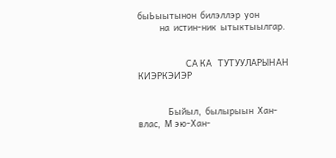быЬыытынон  билэллэр  уон
           на  истин-ник  ытыктыылгар.


                        СА КА   ТУТУУЛАРЫНАН  КИЭРКЭИЭР


               Быйыл,  былырыын  Хан-влас,  М эю-Хан-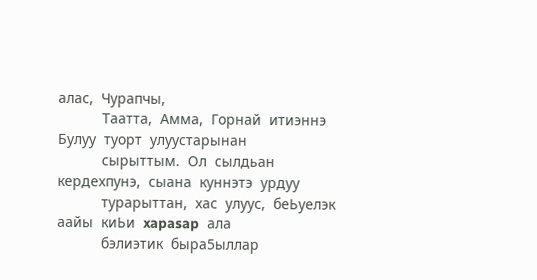алас,  Чурапчы,
           Таатта,  Амма,  Горнай  итиэннэ  Булуу  туорт  улуустарынан
           сырыттым.  Ол  сылдьан  кердехпунэ,  сыана  куннэтэ  урдуу
           турарыттан,  хас  улуус,  беЬуелэк  аайы  киЬи  xapasap  ала
           бэлиэтик  быра5ыллар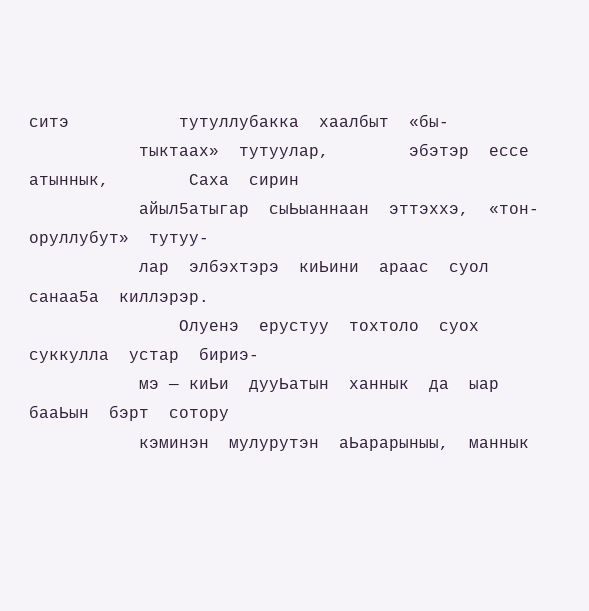ситэ           тутуллубакка  хаалбыт  «бы-
           тыктаах»  тутуулар,        эбэтэр  ессе  атыннык,        Саха  сирин
           айыл5атыгар  сыЬыаннаан  эттэххэ,  «тон-оруллубут»  тутуу-
           лар  элбэхтэрэ  киЬини  араас  суол  санаа5а  киллэрэр.
               Олуенэ  ерустуу  тохтоло  суох  суккулла  устар  бириэ-
           мэ — киЬи  дууЬатын  ханнык  да  ыар  бааЬын  бэрт  сотору
           кэминэн  мулурутэн  аЬарарыныы,  маннык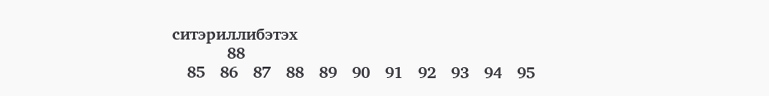ситэриллибэтэх
           88
   85   86   87   88   89   90   91   92   93   94   95